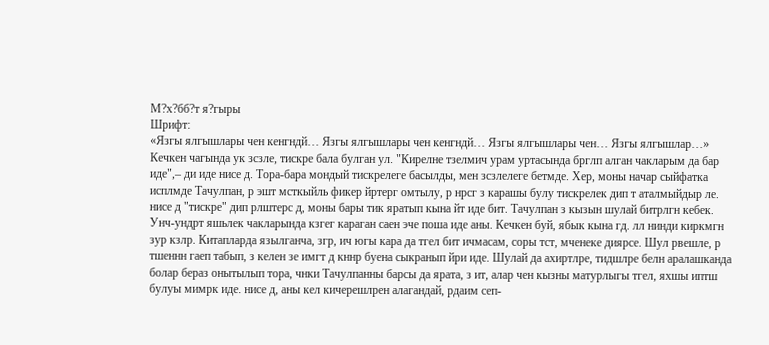М?х?бб?т я?гыры
Шрифт:
«Язгы ялгышлары чен кенгндй… Язгы ялгышлары чен кенгндй… Язгы ялгышлары чен… Язгы ялгышлар…»
Кечкен чагында ук зсзле, тискре бала булган ул. "Кирелне тзелмич урам уртасында брглп алган чакларым да бар иде",– ди иде нисе д. Тора-бара мондый тискрелеге басылды, мен зсзлелеге бетмде. Хер, моны начар сыйфатка исплмде Тачулпан, р эшт мсткыйль фикер йртерг омтылу, р нрсг з карашы булу тискрелек дип т аталмыйдыр ле. нисе д "тискре" дип рлштерс д, моны бары тик яратып кына йт иде бит. Тачулпан з кызын шулай битрлгн кебек.
Унч-ундрт яшьлек чакларында кзгег караган саен эче поша иде аны. Кечкен буй, ябык кына гд. лл нинди киркмгн зур кзлр. Китапларда язылганча, згр, ич югы кара да тгел бит ичмасам, соры тст, мченеке диярсе. Шул рвешле, р тшеннн гаеп табып, з келен зе имгт д кннр буена сыкранып йри иде. Шулай да ахиртлре, тидшлре белн аралашканда болар бераз онытылып тора, чнки Тачулпанны барсы да ярата, з ит, алар чен кызны матурлыгы тгел, яхшы иптш булуы мимрк иде. нисе д, аны кел кичерешлрен алагандай, рдаим сеп-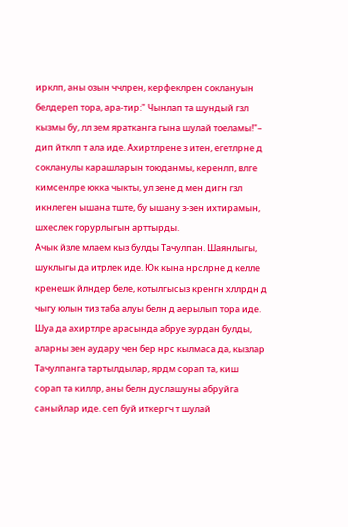ирклп, аны озын ччлрен, керфеклрен соклануын белдереп тора, ара-тир:" Чынлап та шундый гзл кызмы бу, лл зем яратканга гына шулай тоеламы!"– дип йтклп т ала иде. Ахиртлрене з итен, егетлрне д сокланулы карашларын тоюданмы, керенлп, влге кимсенлре юкка чыкты, ул зене д мен дигн гзл икнлеген ышана тште, бу ышану з-зен ихтирамын, шхеслек горурлыгын арттырды.
Ачык йзле млаем кыз булды Тачулпан. Шаянлыгы, шуклыгы да итрлек иде. Юк кына нрслрне д келле кренешк йлндер беле, котылгысыз кренгн хллрдн д чыгу юлын тиз таба алуы белн д аерылып тора иде. Шуа да ахиртлре арасында абруе зурдан булды, аларны зен аудару чен бер нрс кылмаса да, кызлар Тачулпанга тартылдылар, ярдм сорап та, киш сорап та киллр, аны белн дуслашуны абруйга саныйлар иде. сеп буй иткергч т шулай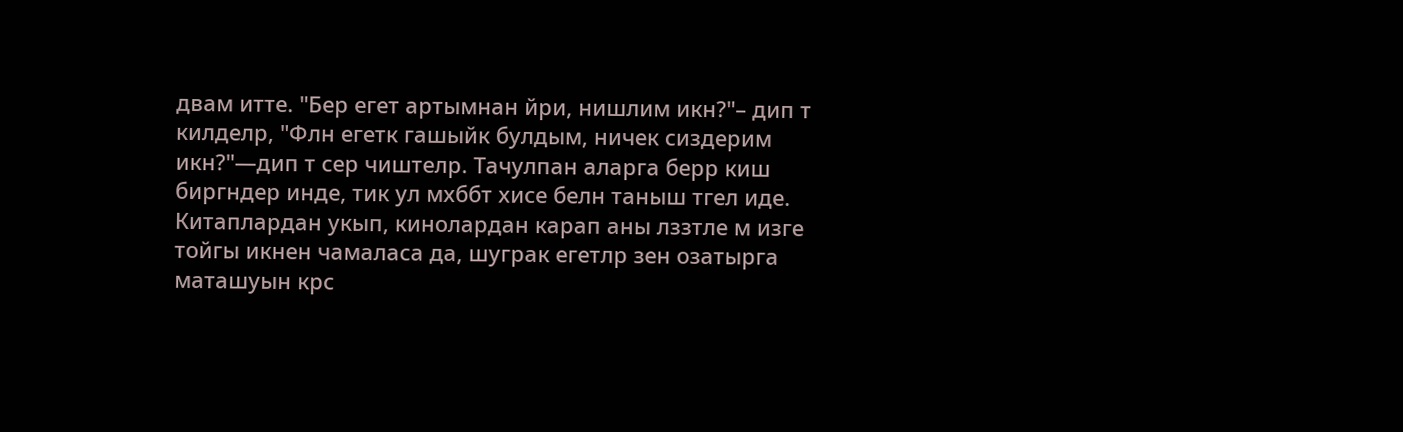двам итте. "Бер егет артымнан йри, нишлим икн?"– дип т килделр, "Флн егетк гашыйк булдым, ничек сиздерим икн?"—дип т сер чиштелр. Тачулпан аларга берр киш биргндер инде, тик ул мхббт хисе белн таныш тгел иде. Китаплардан укып, кинолардан карап аны лззтле м изге тойгы икнен чамаласа да, шуграк егетлр зен озатырга маташуын крс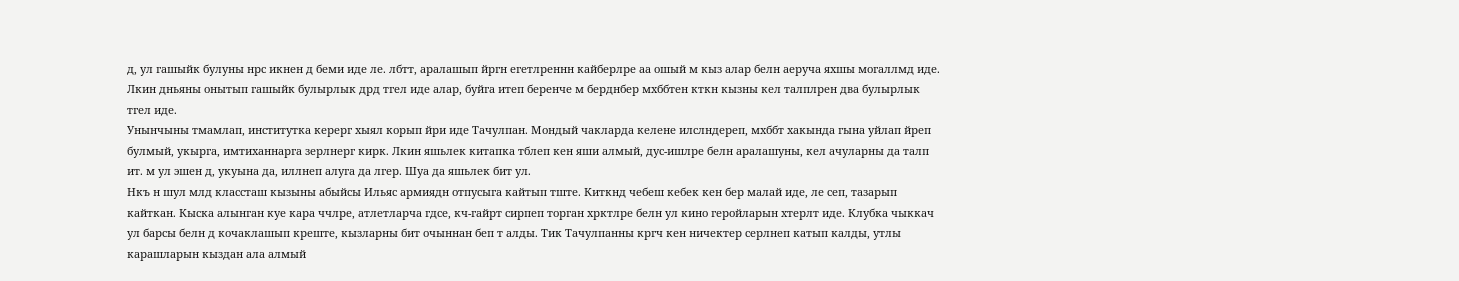д, ул гашыйк булуны нрс икнен д беми иде ле. лбтт, аралашып йргн егетлреннн кайберлре аа ошый м кыз алар белн аеруча яхшы могаллмд иде. Лкин дньяны онытып гашыйк булырлык дрд тгел иде алар, буйга итеп беренче м берднбер мхббтен кткн кызны кел талплрен два булырлык тгел иде.
Унынчыны тмамлап, институтка керерг хыял корып йри иде Тачулпан. Мондый чакларда келене илслндереп, мхббт хакында гына уйлап йреп булмый, укырга, имтиханнарга зерлнерг кирк. Лкин яшьлек китапка тблеп кен яши алмый, дус-ишлре белн аралашуны, кел ачуларны да талп ит. м ул эшен д, укуына да, иллнеп алуга да лгер. Шуа да яшьлек бит ул.
Нкъ н шул млд классташ кызыны абыйсы Ильяс армиядн отпусыга кайтып тште. Киткнд чебеш кебек кен бер малай иде, ле сеп, тазарып кайткан. Кыска алынган куе кара ччлре, атлетларча гдсе, кч-гайрт сирпеп торган хрктлре белн ул кино геройларын хтерлт иде. Клубка чыккач ул барсы белн д кочаклашып креште, кызларны бит очыннан беп т алды. Тик Тачулпанны кргч кен ничектер серлнеп катып калды, утлы карашларын кыздан ала алмый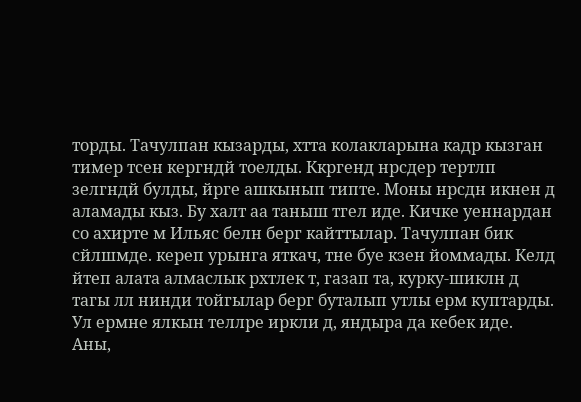торды. Тачулпан кызарды, хтта колакларына кадр кызган тимер тсен кергндй тоелды. Ккргенд нрсдер тертлп зелгндй булды, йрге ашкынып типте. Моны нрсдн икнен д аламады кыз. Бу халт аа таныш тгел иде. Кичке уеннардан со ахирте м Ильяс белн берг кайттылар. Тачулпан бик сйлшмде. кереп урынга яткач, тне буе кзен йоммады. Келд йтеп алата алмаслык рхтлек т, газап та, курку-шиклн д тагы лл нинди тойгылар берг буталып утлы ерм куптарды. Ул ермне ялкын теллре иркли д, яндыра да кебек иде. Аны,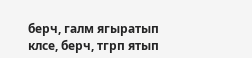берч, галм ягыратып клсе, берч, тгрп ятып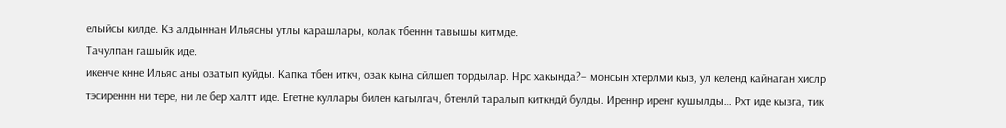елыйсы килде. Кз алдыннан Ильясны утлы карашлары, колак тбеннн тавышы китмде.
Тачулпан гашыйк иде.
икенче кнне Ильяс аны озатып куйды. Капка тбен иткч, озак кына сйлшеп тордылар. Нрс хакында?– монсын хтерлми кыз, ул келенд кайнаган хислр тэсиреннн ни тере, ни ле бер халтт иде. Егетне куллары билен кагылгач, бтенлй таралып киткндй булды. Иреннр иренг кушылды… Рхт иде кызга, тик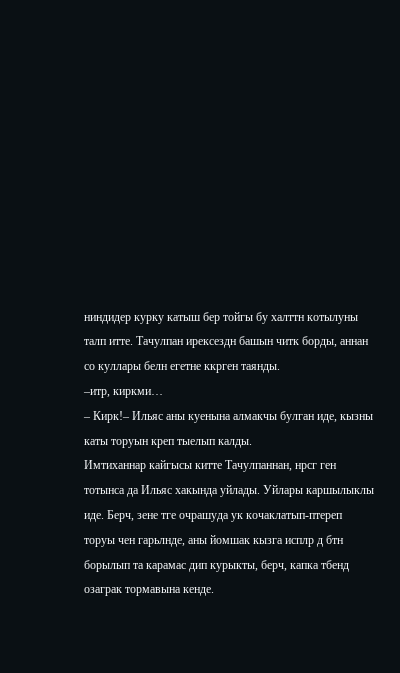ниндидер курку катыш бер тойгы бу халттн котылуны талп итте. Тачулпан ирексездн башын читк борды, аннан со куллары белн егетне ккрген таянды.
–итр, киркми…
– Кирк!– Ильяс аны куенына алмакчы булган иде, кызны каты торуын креп тыелып калды.
Имтиханнар кайгысы китте Тачулпаннан, нрсг ген тотынса да Ильяс хакында уйлады. Уйлары каршылыклы иде. Берч, зене тге очрашуда ук кочаклатып-птереп торуы чен гарьлнде, аны йомшак кызга исплр д бтн борылып та карамас дип курыкты, берч, капка тбенд озаграк тормавына кенде.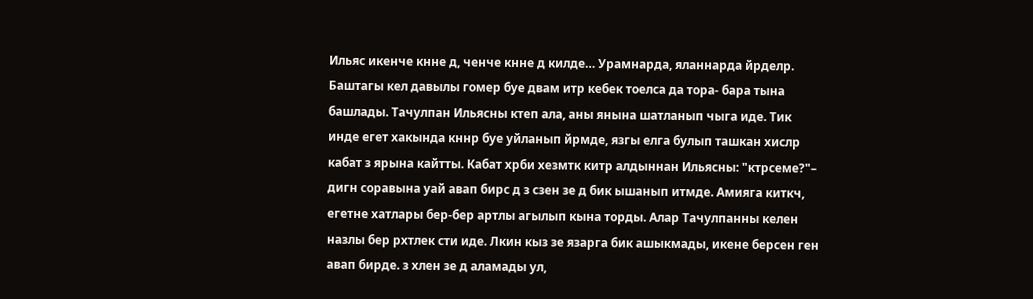Ильяс икенче кнне д, ченче кнне д килде… Урамнарда, яланнарда йрделр. Баштагы кел давылы гомер буе двам итр кебек тоелса да тора- бара тына башлады. Тачулпан Ильясны ктеп ала, аны янына шатланып чыга иде. Тик инде егет хакында кннр буе уйланып йрмде, язгы елга булып ташкан хислр кабат з ярына кайтты. Кабат хрби хезмтк китр алдыннан Ильясны: "ктрсеме?"– дигн соравына уай авап бирс д з сзен зе д бик ышанып итмде. Амияга киткч, егетне хатлары бер-бер артлы агылып кына торды. Алар Тачулпанны келен назлы бер рхтлек сти иде. Лкин кыз зе язарга бик ашыкмады, икене берсен ген авап бирде. з хлен зе д аламады ул,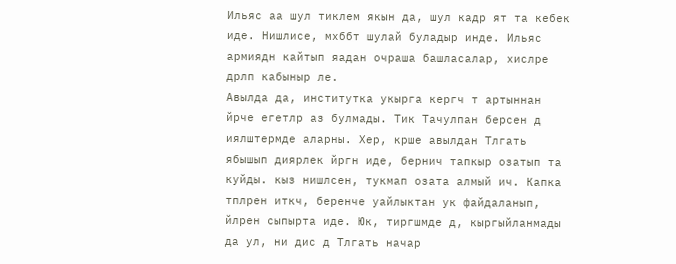Ильяс аа шул тиклем якын да, шул кадр ят та кебек иде. Нишлисе, мхббт шулай буладыр инде. Ильяс армиядн кайтып яадан очраша башласалар, хислре дрлп кабыныр ле.
Авылда да, институтка укырга кергч т артыннан йрче егетлр аз булмады. Тик Тачулпан берсен д иялштермде аларны. Хер, крше авылдан Тлгать ябышып диярлек йргн иде, бернич тапкыр озатып та куйды. кыз нишлсен, тукмап озата алмый ич. Капка тплрен иткч, беренче уайлыктан ук файдаланып, йлрен сыпырта иде. Юк, тиргшмде д, кыргыйланмады да ул, ни дис д Тлгать начар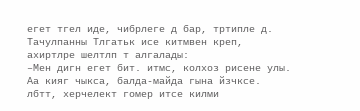егет тгел иде, чибрлеге д бар, тртипле д. Тачулпанны Тлгатьк исе китмвен креп, ахиртлре шелтлп т алгалады:
–Мен дигн егет бит. итмс, колхоз рисене улы. Аа кияг чыкса, балда-майда гына йзчксе.
лбтт, херчелект гомер итсе килми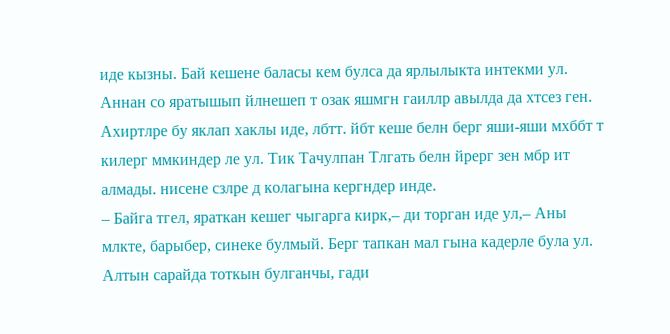иде кызны. Бай кешене баласы кем булса да ярлылыкта интекми ул. Аннан со яратышып йлнешеп т озак яшмгн гаиллр авылда да хтсез ген. Ахиртлре бу яклап хаклы иде, лбтт. йбт кеше белн берг яши-яши мхббт т килерг ммкиндер ле ул. Тик Тачулпан Тлгать белн йрерг зен мбр ит алмады. нисене сзлре д колагына кергндер инде.
– Байга тгел, яраткан кешег чыгарга кирк,– ди торган иде ул,– Аны млкте, барыбер, синеке булмый. Берг тапкан мал гына кадерле була ул. Алтын сарайда тоткын булганчы, гади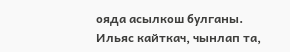ояда асылкош булганы.
Ильяс кайткач, чынлап та,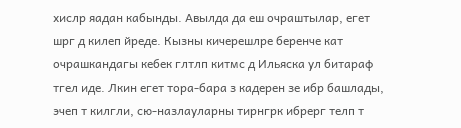хислр яадан кабынды. Авылда да еш очраштылар, егет шрг д килеп йреде. Кызны кичерешлре беренче кат очрашкандагы кебек глтлп китмс д Ильяска ул битараф тгел иде. Лкин егет тора-бара з кадерен зе ибр башлады, эчеп т килгли, сю-назлауларны тирнгрк ибрерг телп т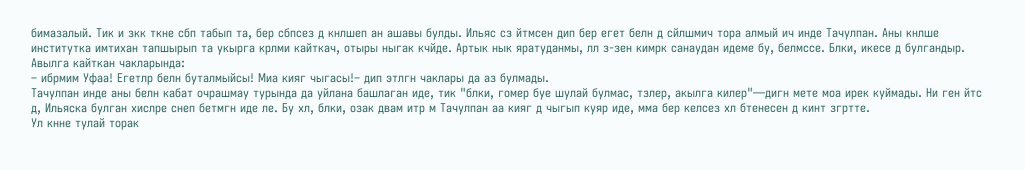бимазалый. Тик и зкк ткне сбп табып та, бер сбпсез д кнлшеп ан ашавы булды. Ильяс сз йтмсен дип бер егет белн д сйлшмич тора алмый ич инде Тачулпан. Аны кнлше институтка имтихан тапшырып та укырга крлми кайткач, отыры ныгак кчйде. Артык нык яратуданмы, лл з-зен кимрк санаудан идеме бу, белмссе. Блки, икесе д булгандыр. Авылга кайткан чакларында:
– ибрмим Уфаа! Егетлр белн буталмыйсы! Миа кияг чыгасы!– дип этлгн чаклары да аз булмады.
Тачулпан инде аны белн кабат очрашмау турында да уйлана башлаган иде, тик "блки, гомер буе шулай булмас, тзлер, акылга килер"—дигн мете моа ирек куймады. Ни ген йтс д, Ильяска булган хислре снеп бетмгн иде ле. Бу хл, блки, озак двам итр м Тачулпан аа кияг д чыгып куяр иде, мма бер келсез хл бтенесен д кинт згртте.
Ул кнне тулай торак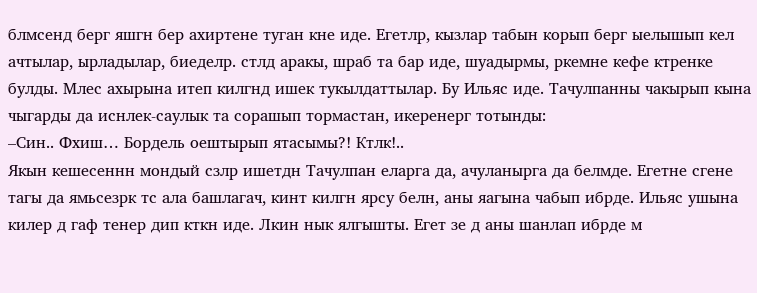блмсенд берг яшгн бер ахиртене туган кне иде. Егетлр, кызлар табын корып берг ыелышып кел ачтылар, ырладылар, биеделр. стлд аракы, шраб та бар иде, шуадырмы, ркемне кефе ктренке булды. Млес ахырына итеп килгнд ишек тукылдаттылар. Бу Ильяс иде. Тачулпанны чакырып кына чыгарды да иснлек-саулык та сорашып тормастан, икеренерг тотынды:
–Син.. Фхиш… Бордель оештырып ятасымы?! Ктлк!..
Якын кешесеннн мондый сзлр ишетдн Тачулпан еларга да, ачуланырга да белмде. Егетне сгене тагы да ямьсезрк тс ала башлагач, кинт килгн ярсу белн, аны яагына чабып ибрде. Ильяс ушына килер д гаф тенер дип кткн иде. Лкин нык ялгышты. Егет зе д аны шанлап ибрде м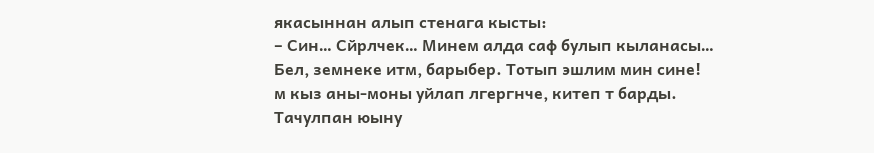якасыннан алып стенага кысты:
– Син… Сйрлчек… Минем алда саф булып кыланасы… Бел, земнеке итм, барыбер. Тотып эшлим мин сине!
м кыз аны-моны уйлап лгергнче, китеп т барды. Тачулпан юыну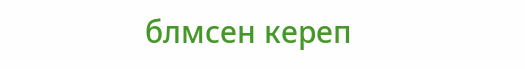блмсен кереп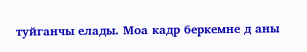туйганчы елады. Моа кадр беркемне д аны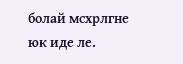болай мсхрлгне юк иде ле.